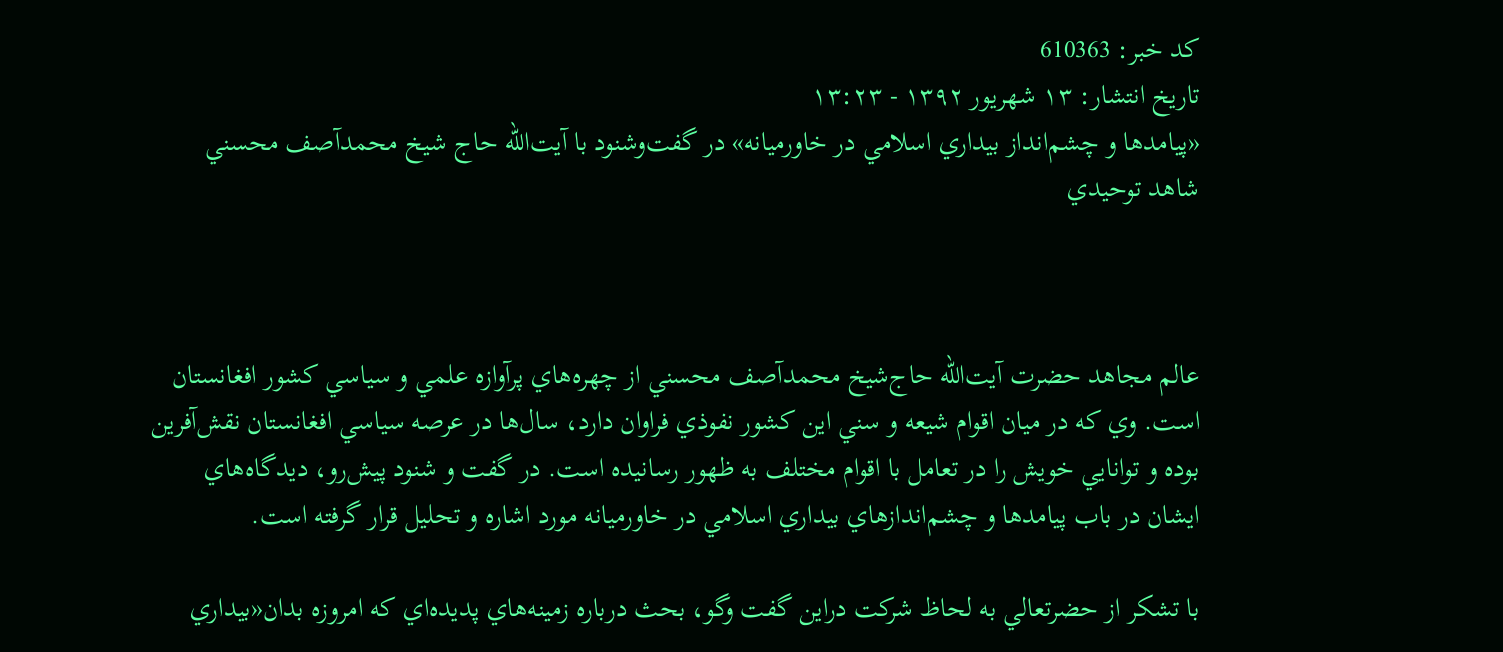کد خبر: 610363
تاریخ انتشار: ۱۳ شهريور ۱۳۹۲ - ۱۳:۲۳
«پيامدها و چشم‌انداز بيداري اسلامي در خاورميانه» در گفت‌وشنود با آيت‌الله‌ حاج شيخ محمد‌آصف محسني
شاهد توحيدي



عالم مجاهد حضرت آيت‌الله حاج‌شيخ محمد‌آصف محسني از چهره‌هاي پرآوازه علمي و سياسي كشور افغانستان است. وي كه در ميان اقوام شيعه و سني اين كشور نفوذي فراوان دارد، سال‌ها در عرصه سياسي افغانستان نقش‌آفرين بوده و توانايي خويش را در تعامل با اقوام مختلف به ظهور رسانيده است. در گفت و شنود پيش‌رو، ديدگاه‌هاي ايشان در باب پيامدها و چشم‌اندازهاي بيداري اسلامي در خاورميانه مورد اشاره و تحليل قرار گرفته است.

با تشكر از حضرتعالي به لحاظ شركت دراين گفت وگو، بحث درباره زمينه‌هاي پديده‌اي كه امروزه بدان«بيداري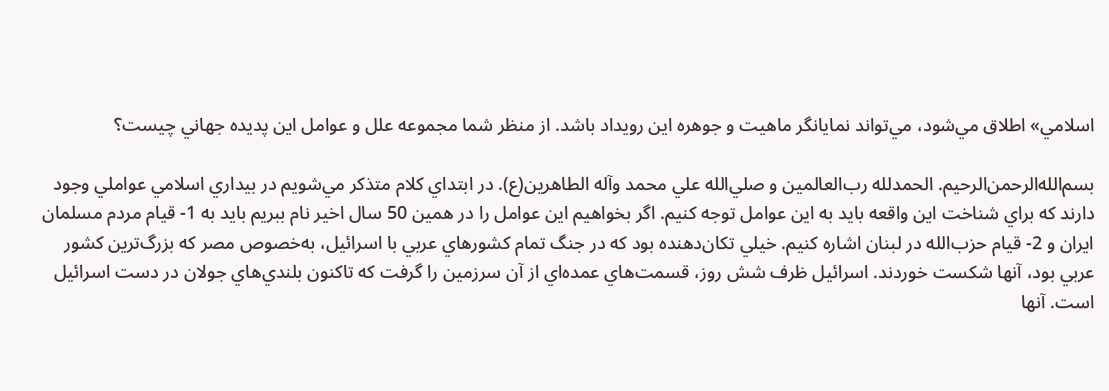اسلامي» اطلاق مي‌شود، مي‌تواند نمايانگر ماهيت و جوهره اين رويداد باشد. از منظر شما مجموعه علل و عوامل اين پديده جهاني چيست؟

بسم‌الله‌الرحمن‌الرحيم. الحمد‌لله رب‌العالمين و صلي‌الله علي محمد وآله الطاهرين(ع). در ابتداي كلام متذكر مي‌شويم در بيداري اسلامي عواملي وجود دارند كه براي شناخت اين واقعه بايد به اين عوامل توجه كنيم. اگر بخواهيم اين عوامل را در همين 50 سال اخير نام ببريم بايد به 1- قيام مردم مسلمان ايران و 2- قيام حزب‌الله در لبنان اشاره كنيم. خيلي تكان‌دهنده بود كه در جنگ تمام كشورهاي عربي با اسرائيل، به‌خصوص مصر كه بزرگ‌ترين كشور عربي بود، آنها شكست خوردند. اسرائيل ظرف شش روز، قسمت‌هاي عمده‌اي از آن سرزمين را گرفت كه تاكنون بلندي‌هاي جولان در دست اسرائيل است. آنها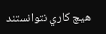هيچ كاري نتوانستند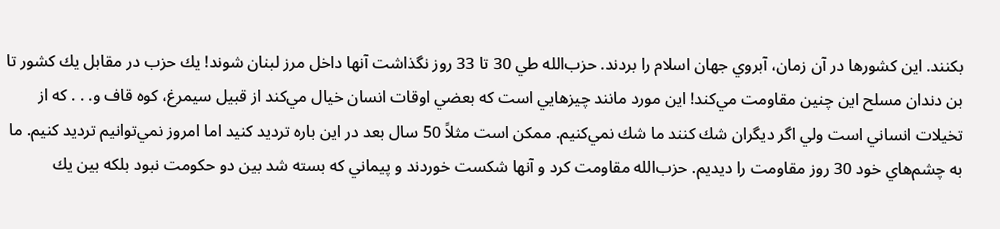بكنند. اين كشورها در آن زمان، آبروي جهان اسلام را بردند. حزب‌الله طي 30 تا 33 روز نگذاشت آنها داخل مرز لبنان شوند! يك حزب در مقابل يك كشور تا بن دندان مسلح اين چنين مقاومت مي‌كند! اين مورد مانند چيزهايي است كه بعضي اوقات انسان خيال مي‌كند از قبيل سيمرغ، كوه قاف و. . . كه از تخيلات انساني است ولي اگر ديگران شك كنند ما شك نمي‌كنيم. ممكن است مثلاً 50 سال بعد در اين باره ترديد كنيد اما امروز نمي‌توانيم ترديد كنيم. ما به چشم‌هاي خود 30 روز مقاومت را ديديم. حزب‌الله مقاومت كرد و آنها شكست خوردند و پيماني كه بسته شد بين دو حكومت نبود بلكه بين يك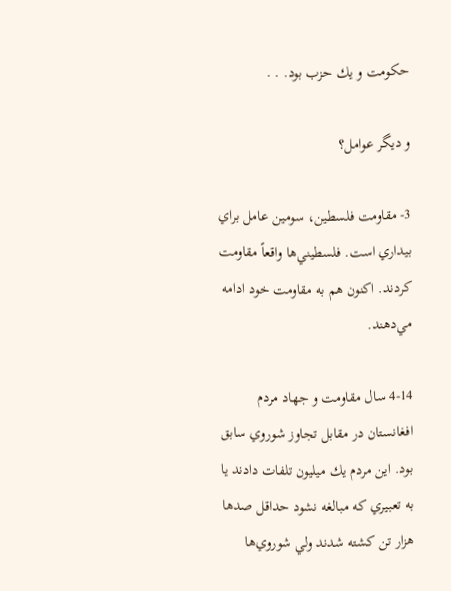حكومت و يك حزب بود. . .

و ديگر عوامل؟

3- مقاومت فلسطين، سومين عامل براي بيداري است. فلسطيني‌ها واقعاً مقاومت كردند. اكنون هم به مقاومت خود ادامه مي‌دهند.

4-14 سال مقاومت و جهاد مردم افغانستان در مقابل تجاوز شوروي سابق بود. اين مردم يك ميليون تلفات دادند يا به تعبيري كه مبالغه نشود حداقل صدها هزار تن كشته شدند ولي شوروي‌ها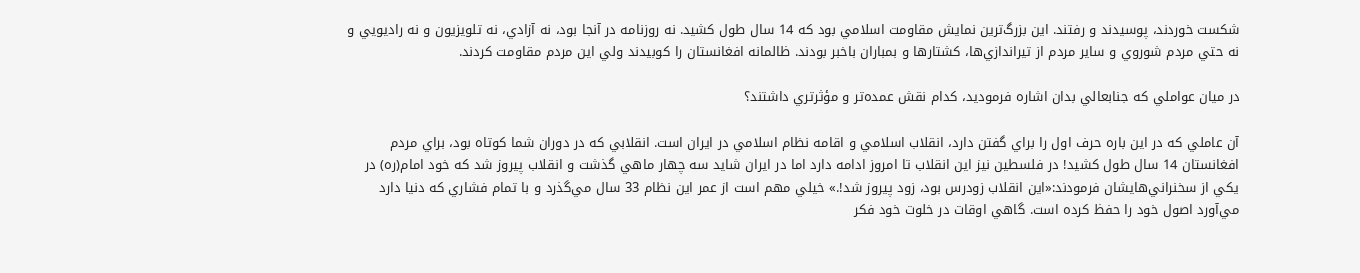شكست خوردند، پوسيدند و رفتند. اين بزرگ‌ترين نمايش مقاومت اسلامي بود كه 14 سال طول كشيد. نه روزنامه در آنجا بود، نه آزادي، نه تلويزيون و نه راديويي و نه حتي مردم شوروي و ساير مردم از تيراندازي‌ها، كشتارها و بمباران باخبر بودند. ظالمانه افغانستان را كوبيدند ولي اين مردم مقاومت كردند.

در ميان عواملي كه جنابعالي بدان اشاره فرموديد، كدام نقش عمده‌تر و مؤثر‌تري داشتند؟

آن عاملي كه در اين باره حرف اول را براي گفتن دارد، انقلاب اسلامي و اقامه نظام اسلامي در ايران است. انقلابي كه در دوران شما كوتاه بود، براي مردم افغانستان 14 سال طول كشيد! در فلسطين نيز اين انقلاب تا امروز ادامه دارد اما در ايران شايد سه چهار ماهي گذشت و انقلاب پيروز شد كه خود امام(ره) در يكي از سخنراني‌هايشان فرمودند:«اين انقلاب زودرس بود، زود پيروز شد!.» خيلي مهم است از عمر اين نظام 33 سال مي‌گذرد و با تمام فشاري كه دنيا دارد مي‌آورد اصول خود را حفظ كرده است. گاهي اوقات در خلوت خود فكر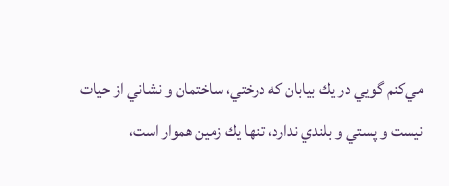مي‌كنم گويي در يك بيابان كه درختي، ساختمان و نشاني از حيات نيست و پستي و بلندي ندارد، تنها يك زمين هموار است،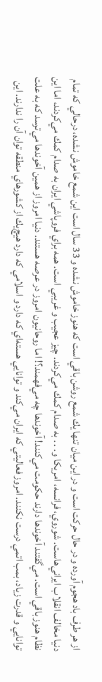از هر طرف باد هجوم آورده و در حال حركت است و در اين ميان تنها يك شمع روشن باقي است كه هنوز خاموش نشده و 33 سال است اين شمع خاموش نشده، درحالي كه تمام دنيا مخالف انقلاب ايراني‌هاست. شوروي، فرانسه، امريكا و. . . به صدام كمك مي‌كردند. چيز عجيب و غريبي است. همه براي فروپاشي ايران به صدام كمك مي‌كردند، اما اين نظام هنوز باقي است. مي‌گفتند آخوندها دارند حكومت مي‌كنند! آخوندها چه مي‌فهمند؟! اما روحانيون امروز در عرصه هستند. دنيا امروز از همين آخوندها مي‌ترسد كه به علت توانايي و قدرت زياد، بمب اتمي درست نكنند. امروز فعاليتي كه ايران مي‌كند و توانايي هسته‌اي كه دارد و اسلامي كه دارد هيچ‌يك از كشورهاي منطقه توان آن را ندارند. اين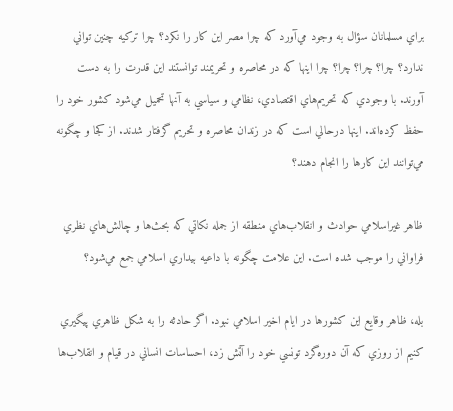براي مسلمانان سؤال به وجود مي‌آورد كه چرا مصر اين كار را نكرد؟ چرا تركيه چنين تواني ندارد؟ چرا؟ چرا؟ چرا؟ چرا اينها كه در محاصره و تحريمند توانستند اين قدرت را به دست آورند. با وجودي كه تحريم‌هاي اقتصادي، نظامي و سياسي به آنها تحميل مي‌شود كشور خود را حفظ كرده‌اند. اينها درحالي است كه در زندان محاصره و تحريم گرفتار شدند. از كجا و چگونه مي‌توانند اين كارها را انجام دهند؟

ظاهر غيراسلامي حوادث و انقلاب‌هاي منطقه از جمله نكاتي كه بحث‌ها و چالش‌هاي نظري فراواني را موجب شده است. اين علامت چگونه با داعيه بيداري اسلامي جمع مي‌شود؟

بله، ظاهر وقايع اين كشورها در ايام اخير اسلامي نبود. اگر حادثه را به شكل ظاهري پيگيري كنيم از روزي كه آن دوره‌گرد تونسي خود را آتش زد، احساسات انساني در قيام و انقلاب‌ها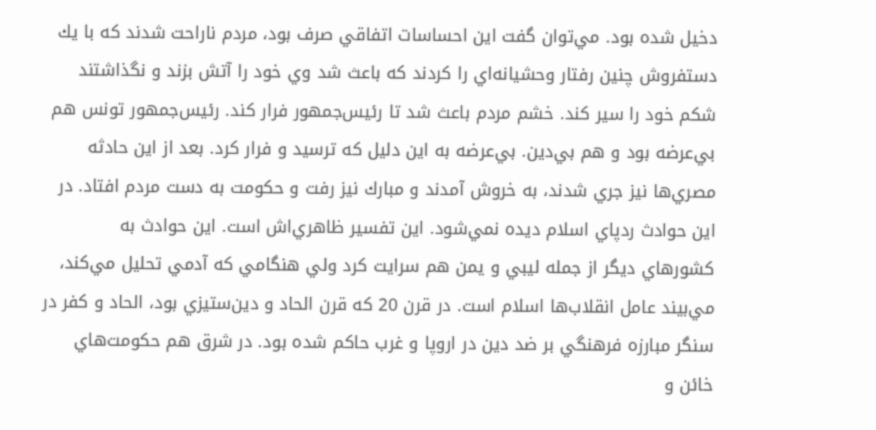دخيل شده بود. مي‌توان گفت اين احساسات اتفاقي صرف بود، مردم ناراحت شدند كه با يك دستفروش چنين رفتار وحشيانه‌اي را كردند كه باعث شد وي خود را آتش بزند و نگذاشتند شكم خود را سير كند. خشم مردم باعث شد تا رئيس‌جمهور فرار كند. رئيس‌جمهور تونس هم بي‌عرضه بود و هم بي‌دين. بي‌عرضه به اين دليل كه ترسيد و فرار كرد. بعد از اين حادثه مصري‌ها نيز جري شدند، به خروش آمدند و مبارك نيز رفت و حكومت به دست مردم افتاد. در اين حوادث رد‌پاي اسلام ديده نمي‌شود. اين تفسير ظاهري‌اش است. اين حوادث به كشورهاي ديگر از جمله ليبي و يمن هم سرايت كرد ولي هنگامي كه آدمي تحليل مي‌كند، مي‌بيند عامل انقلاب‌ها اسلام است. در قرن 20 كه قرن الحاد و دين‌ستيزي بود، الحاد و كفر در سنگر مبارزه فرهنگي بر ضد دين در اروپا و غرب حاكم شده بود. در شرق هم حكومت‌هاي خائن و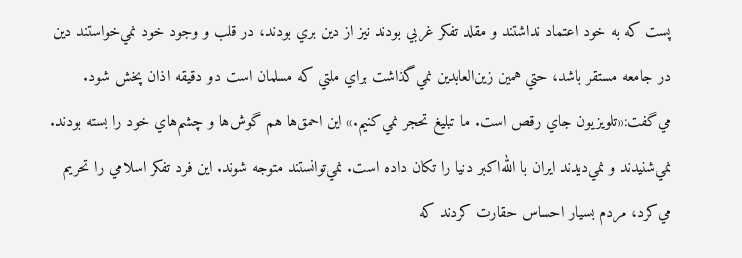پست كه به خود اعتماد نداشتند و مقلد تفكر غربي بودند نيز از دين بري بودند، در قلب و وجود خود نمي‌خواستند دين در جامعه مستقر باشد، حتي همين زين‌العابدين نمي‌گذاشت براي ملتي كه مسلمان است دو دقيقه اذان پخش شود. مي‌گفت:«تلويزيون جاي رقص است. ما تبليغ تحجر نمي‌كنيم.» اين احمق‌ها هم گوش‌ها و چشم‌هاي خود را بسته بودند. نمي‌شنيدند و نمي‌ديدند ايران با الله‌اكبر دنيا را تكان داده است. نمي‌توانستند متوجه شوند. اين فرد تفكر اسلامي را تحريم مي‌كرد، مردم بسيار احساس حقارت كردند كه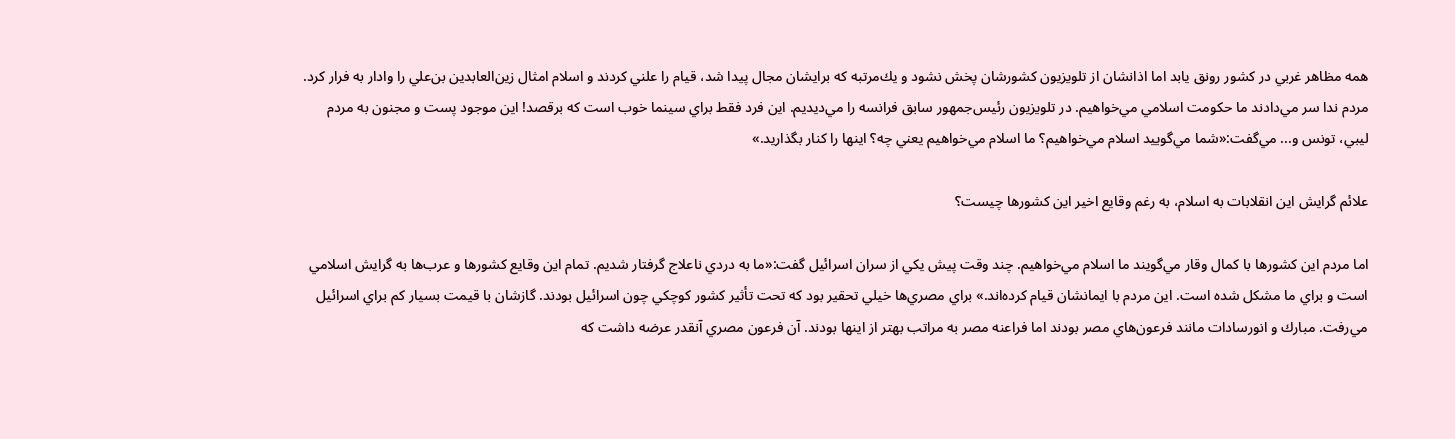همه مظاهر غربي در كشور رونق يابد اما اذانشان از تلويزيون كشورشان پخش نشود و يك‌مرتبه كه برايشان مجال پيدا شد، قيام را علني كردند و اسلام امثال زين‌العابدين بن‌علي را وادار به فرار كرد. مردم ندا سر مي‌دادند ما حكومت اسلامي مي‌خواهيم. در تلويزيون رئيس‌جمهور سابق فرانسه را مي‌ديديم. اين فرد فقط براي سينما خوب است كه برقصد! اين موجود پست و مجنون به مردم ليبي، تونس و... مي‌گفت:«شما مي‌گوييد اسلام مي‌خواهيم؟ ما اسلام مي‌خواهيم يعني چه؟ اينها را كنار بگذاريد.»

علائم گرايش اين انقلابات به اسلام، به رغم وقايع اخير اين كشورها چيست؟

اما مردم اين كشورها با كمال وقار مي‌گويند ما اسلام مي‌خواهيم. چند وقت پيش يكي از سران اسرائيل گفت:«ما به دردي ناعلاج گرفتار شديم. تمام اين وقايع كشورها و عرب‌ها به گرايش اسلامي است و براي ما مشكل شده است. اين مردم با ايمانشان قيام كرده‌اند.» براي مصري‌ها خيلي تحقير بود كه تحت تأثير كشور كوچكي چون اسرائيل بودند. گازشان با قيمت بسيار كم براي اسرائيل مي‌رفت. مبارك و انورسادات مانند فرعون‌هاي مصر بودند اما فراعنه مصر به مراتب بهتر از اينها بودند. آن فرعون مصري آنقدر عرضه داشت كه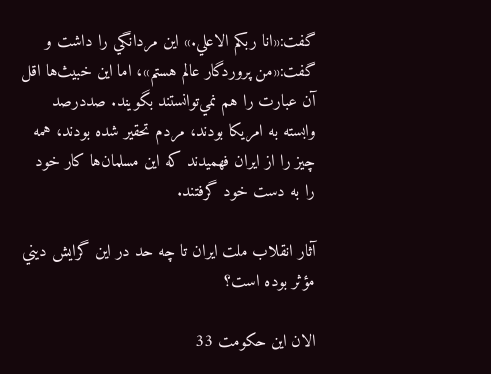گفت:«انا ربكم الاعلي.» اين مردانگي را داشت و گفت:«من پروردگار عالم هستم»، اما اين خبيث‌ها اقل آن عبارت را هم نمي‌توانستند بگويند. صد‌در‌صد وابسته به امريكا بودند، مردم تحقير شده بودند، همه چيز را از ايران فهميدند كه اين مسلمان‌ها كار خود را به دست خود گرفتند.

آثار انقلاب ملت ايران تا چه حد در اين گرايش ديني مؤثر بوده است؟

الان اين حكومت 33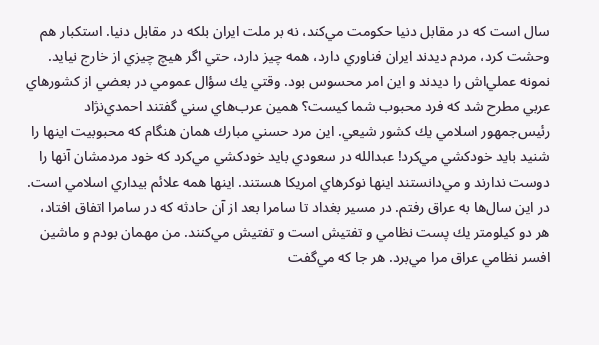سال است كه در مقابل دنيا حكومت مي‌كند، نه بر ملت ايران بلكه در مقابل دنيا. استكبار هم وحشت كرد، مردم ديدند ايران فناوري دارد، همه چيز دارد، حتي اگر هيچ چيزي از خارج نيايد. نمونه عملي‌اش را ديدند و اين امر محسوس بود. وقتي يك سؤال عمومي در بعضي از كشورهاي عربي مطرح شد كه فرد محبوب شما كيست؟ همين عرب‌هاي سني گفتند احمدي‌نژاد رئيس‌جمهور اسلامي يك كشور شيعي. اين مرد حسني مبارك همان هنگام كه محبوبيت اينها را شنيد بايد خودكشي مي‌كرد! عبدالله در سعودي بايد خودكشي مي‌كرد كه خود مردمشان آنها را دوست ندارند و مي‌دانستند اينها نوكرهاي امريكا هستند. اينها همه علائم بيداري اسلامي است. در اين سال‌ها به عراق رفتم. در مسير بغداد تا سامرا بعد از آن حادثه كه در سامرا اتفاق افتاد، هر دو كيلومتر يك پست نظامي و تفتيش است و تفتيش مي‌كنند. من مهمان بودم و ماشين افسر نظامي عراق مرا مي‌برد. هر جا كه مي‌گفت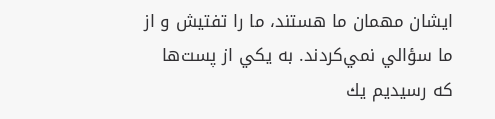ايشان مهمان ما هستند، ما را تفتيش و از ما سؤالي نمي‌كردند. به يكي از پست‌ها كه رسيديم يك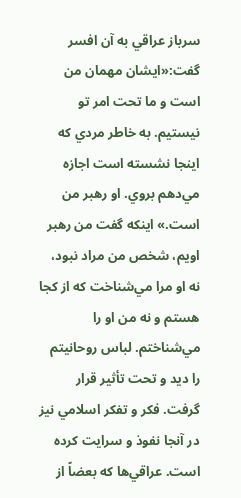سرباز عراقي به آن افسر گفت:«ايشان مهمان من است و ما تحت امر تو نيستيم. به خاطر مردي كه اينجا نشسته است اجازه مي‌دهم بروي. او رهبر من است.» اينكه گفت من رهبر اويم، شخص من مراد نبود، نه او مرا مي‌شناخت كه از كجا هستم و نه من او را مي‌شناختم. لباس روحانيتم را ديد و تحت تأثير قرار گرفت. فكر و تفكر اسلامي نيز در آنجا نفوذ و سرايت كرده است. عراقي‌ها كه بعضاً از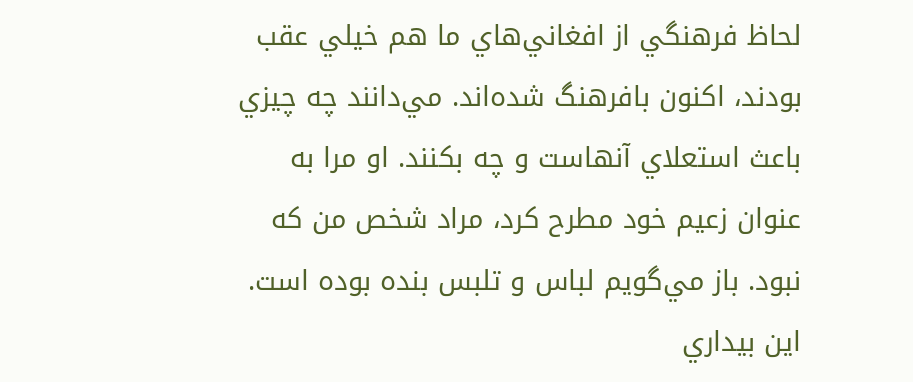لحاظ فرهنگي از افغاني‌هاي ما هم خيلي عقب بودند، اكنون بافرهنگ شده‌اند. مي‌دانند چه چيزي باعث استعلاي آنهاست و چه بكنند. او مرا به عنوان زعيم خود مطرح كرد، مراد شخص من كه نبود. باز مي‌گويم لباس و تلبس بنده بوده است. اين بيداري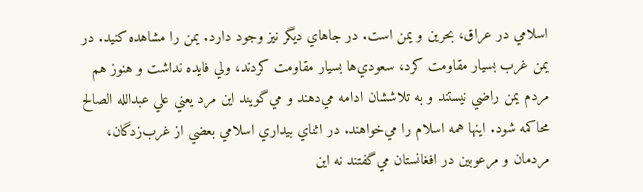اسلامي در عراق، بحرين و يمن است. در جاهاي ديگر نيز وجود دارد. يمن را مشاهده كنيد. در يمن غرب بسيار مقاومت كرد، سعودي‌ها بسيار مقاومت كردند، ولي فايده نداشت و هنوز هم مردم يمن راضي نيستند و به تلاششان ادامه مي‌دهند و مي‌گويند اين مرد يعني علي عبدالله الصالح محاكمه شود. اينها همه اسلام را مي‌خواهند. در اثناي بيداري اسلامي بعضي از غرب‌زدگان، مردمان و مرعوبين در افغانستان مي‌گفتند نه اين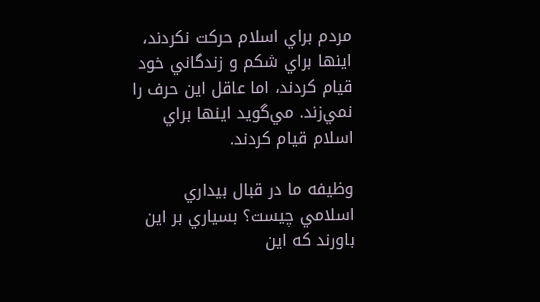مردم براي اسلام حركت نكردند، اينها براي شكم و زندگاني خود قيام كردند، اما عاقل اين حرف را نمي‌زند. مي‌گويد اينها براي اسلام قيام كردند.

وظيفه ما در قبال بيداري اسلامي چيست؟ بسياري بر اين باورند كه اين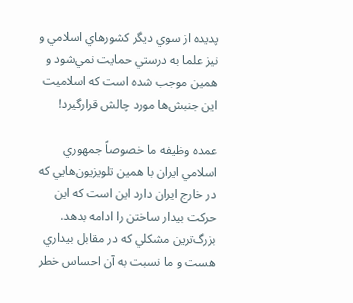پديده از سوي ديگر كشورهاي اسلامي و نيز علما به درستي حمايت نمي‌شود و همين موجب شده است كه اسلاميت اين جنبش‌ها مورد چالش قرارگيرد!

عمده وظيفه ما خصوصاً جمهوري اسلامي ايران با همين تلويزيون‌هايي كه در خارج ايران دارد اين است كه اين حركت بيدار ساختن را ادامه بدهد. بزرگ‌ترين مشكلي كه در مقابل بيداري هست و ما نسبت به آن احساس خطر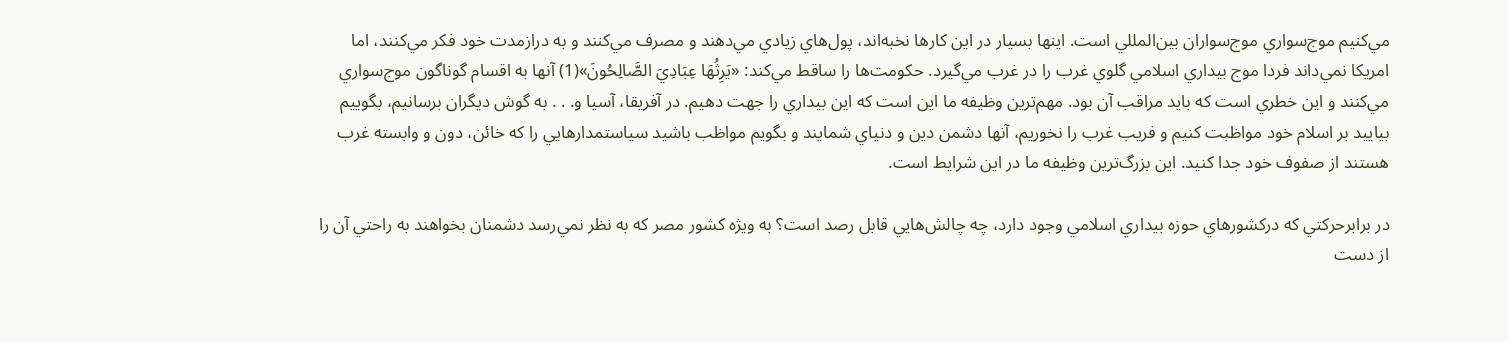مي‌كنيم موج‌سواري موج‌سواران بين‌المللي است. اينها بسيار در اين كارها نخبه‌اند، پول‌هاي زيادي مي‌دهند و مصرف مي‌كنند و به درازمدت خود فكر مي‌كنند، اما امريكا نمي‌داند فردا موج بيداري اسلامي گلوي غرب را در غرب مي‌گيرد. حكومت‌ها را ساقط مي‌كند: «يَرِثُهَا عِبَادِيَ الصَّالِحُونَ»(1) آنها به اقسام گوناگون موج‌سواري مي‌كنند و اين خطري است كه بايد مراقب آن بود. مهم‌ترين وظيفه ما اين است كه اين بيداري را جهت دهيم. در آفريقا، آسيا و. . . به گوش ديگران برسانيم، بگوييم بياييد بر اسلام خود مواظبت كنيم و فريب غرب را نخوريم، آنها دشمن دين و دنياي شمايند و بگويم مواظب باشيد سياستمدارهايي را كه خائن، دون و وابسته غرب هستند از صفوف خود جدا كنيد. اين بزرگ‌ترين وظيفه ما در اين شرايط است.

در برابرحركتي كه دركشورهاي حوزه بيداري اسلامي وجود دارد، چه چالش‌هايي قابل رصد است؟ به ويژه كشور مصر كه به نظر نمي‌رسد دشمنان بخواهند به راحتي آن را از دست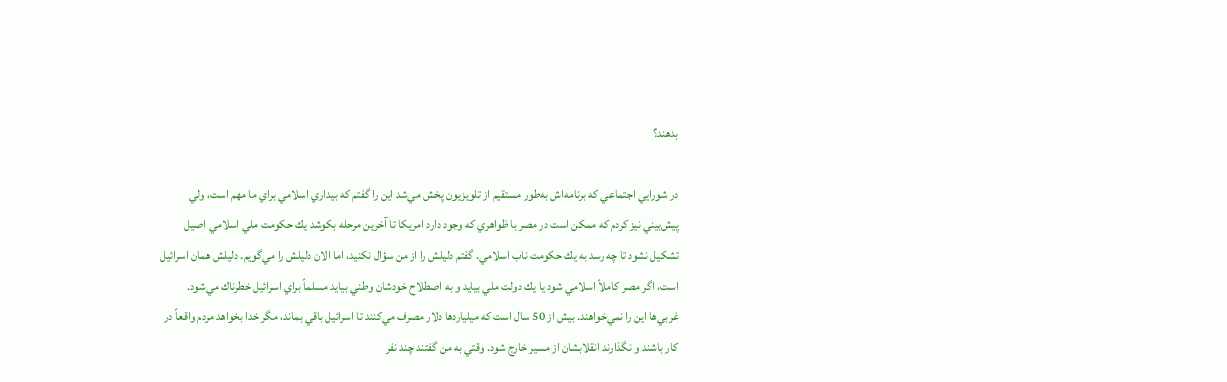بدهند؟

در شورايي اجتماعي كه برنامه‌اش به‌طور مستقيم از تلويزيون پخش مي‌شد اين را گفتم كه بيداري اسلامي براي ما مهم است، ولي پيش‌بيني‌ نيز كردم كه ممكن است در مصر با ظواهري كه وجود دارد امريكا تا آخرين مرحله بكوشد يك حكومت ملي اسلامي اصيل تشكيل نشود تا چه رسد به يك حكومت ناب اسلامي. گفتم دليلش را از من سؤال نكنيد، اما الان دليلش را مي‌گويم. دليلش همان اسرائيل است، اگر مصر كاملاً اسلامي شود يا يك دولت ملي بيايد و به اصطلاح خودشان وطني بيايد مسلماً براي اسرائيل خطرناك مي‌شود. غربي‌ها اين را نمي‌خواهند. بيش از 50 سال است كه ميلياردها دلار مصرف مي‌كنند تا اسرائيل باقي بماند، مگر خدا بخواهد مردم واقعاً در كار باشند و نگذارند انقلابشان از مسير خارج شود. وقتي به من گفتند چند نفر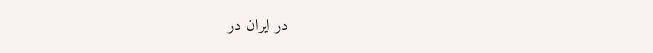در ايران در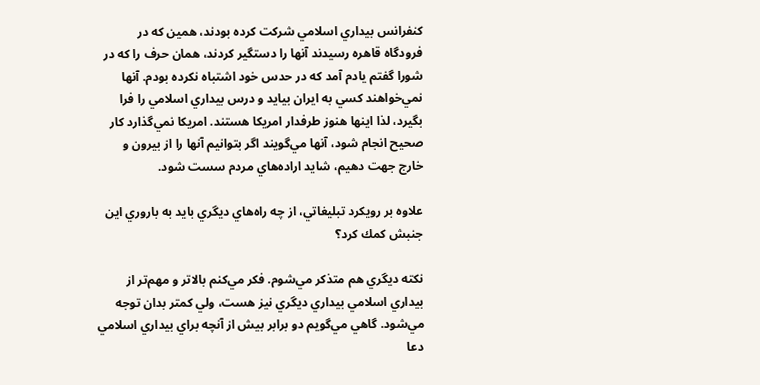كنفرانس بيداري اسلامي شركت كرده بودند، همين كه در فرودگاه قاهره رسيدند آنها را دستگير كردند، همان حرف را كه در شورا گفتم يادم آمد كه در حدس خود اشتباه نكرده بودم. آنها نمي‌خواهند كسي به ايران بيايد و درس بيداري اسلامي را فرا بگيرد، لذا اينها هنوز طرفدار امريكا هستند. امريكا نمي‌گذارد كار صحيح انجام شود، آنها مي‌گويند اگر بتوانيم آنها را از بيرون و خارج جهت ‌دهيم، شايد اراده‌هاي مردم سست شود.

علاوه بر رويكرد تبليغاتي، از چه راه‌هاي ديگري بايد به باروري اين جنبش كمك كرد؟

نكته ديگري هم متذكر مي‌شوم. فكر مي‌كنم بالاتر و مهم‌تر از بيداري اسلامي بيداري ديگري نيز هست، ولي كمتر بدان توجه مي‌شود. گاهي مي‌گويم دو برابر بيش از آنچه براي بيداري اسلامي دعا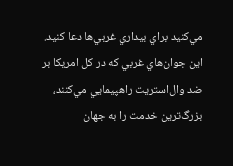مي‌كنيد براي بيداري غربي‌ها دعا كنيد. اين جوان‌هاي غربي كه در كل امريكا بر ضد وال‌استريت راهپيمايي مي‌كنند، بزرگ‌ترين خدمت را به جهان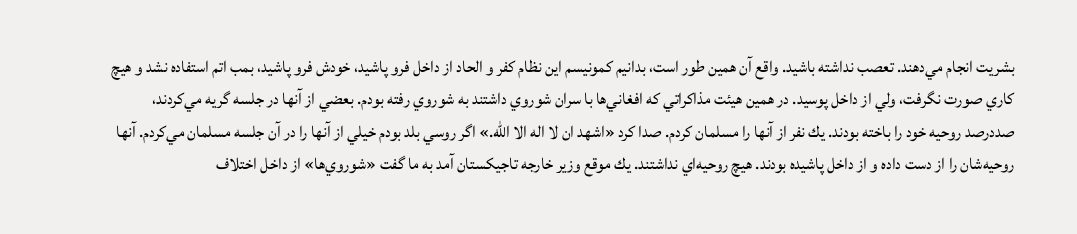بشريت انجام مي‌دهند. تعصب نداشته باشيد. واقع آن همين طور است، بدانيم كمونيسم اين نظام كفر و الحاد از داخل فرو پاشيد، خودش فرو پاشيد، بمب اتم استفاده نشد و هيچ كاري صورت نگرفت، ولي از داخل پوسيد. در همين هيئت مذاكراتي كه افغاني‌ها با سران شوروي داشتند به شوروي رفته بودم. بعضي از آنها در جلسه گريه مي‌كردند، صد‌در‌‌صد روحيه خود را باخته بودند. يك نفر از آنها را مسلمان كردم. صدا كرد «اشهد ان لا اله الا الله.» اگر روسي بلد بودم خيلي از آنها را در آن جلسه مسلمان مي‌كردم. آنها روحيه‌شان را از دست داده و از داخل پاشيده بودند. هيچ روحيه‌اي نداشتند. يك موقع وزير خارجه تاجيكستان آمد به ما گفت «شوروي‌ها» از داخل اختلاف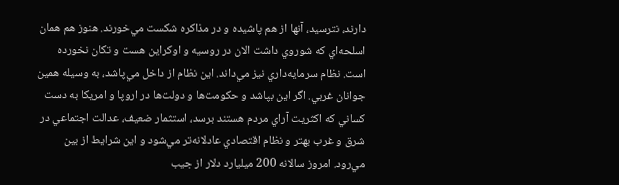دارند، نترسيد، آنها از هم پاشيده و در مذاكره شكست مي‌خورند. هنوز هم همان اسلحه‌اي كه شوروي داشت الان در روسيه و اوكراين هست و تكان نخورده است. نظام سرمايه‌داري نيز مي‌داند. اين نظام از داخل مي‌پاشد، به وسيله همين جوانان غربي. اگر اين بپاشد و حكومت‌ها و دولت‌ها در اروپا و امريكا به دست كساني كه اكثريت آراي مردم هستند برسد، استثمار ضعيف، عدالت اجتماعي در شرق و غرب بهتر و نظام اقتصادي عادلانه‌تر مي‌شود و اين شرايط از بين مي‌رود. امروز سالانه 200 ميليارد دلار از جيب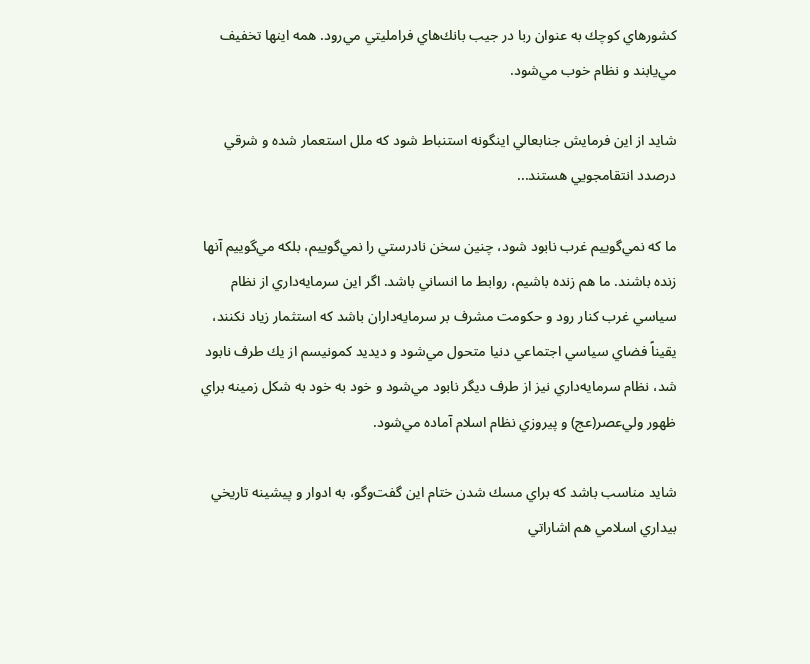كشورهاي كوچك به عنوان ربا در جيب بانك‌هاي فرامليتي مي‌رود. همه اينها تخفيف مي‌يابند و نظام خوب مي‌شود.

شايد از اين فرمايش جنابعالي اينگونه استنباط شود كه ملل استعمار شده و شرقي درصدد انتقامجويي هستند...

ما كه نمي‌گوييم غرب نابود شود، چنين سخن نادرستي را نمي‌گوييم، بلكه مي‌گوييم آنها زنده باشند. ما هم زنده باشيم، روابط ما انساني باشد. اگر اين سرمايه‌داري از نظام سياسي غرب كنار رود و حكومت مشرف بر سرمايه‌داران باشد كه استثمار زياد نكنند، يقيناً فضاي سياسي اجتماعي دنيا متحول مي‌شود و ديديد كمونيسم از يك طرف نابود شد، نظام سرمايه‌داري نيز از طرف ديگر نابود مي‌شود و خود به خود به شكل زمينه براي ظهور ولي‌عصر(عج) و پيروزي نظام اسلام آماده مي‌شود.

شايد مناسب باشد كه براي مسك شدن ختام اين گفت‌وگو، به ادوار و پيشينه تاريخي بيداري اسلامي هم اشاراتي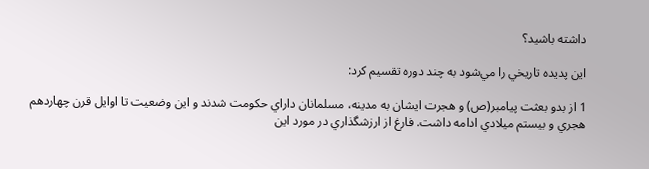داشته باشيد؟

اين پديده تاريخي را مي‌شود به چند دوره تقسيم كرد:

1 از بدو بعثت پيامبر(ص) و هجرت ايشان به مدينه، مسلمانان داراي حكومت شدند و اين وضعيت تا اوايل قرن چهاردهم هجري و بيستم ميلادي ادامه داشت. فارغ از ارزشگذاري در مورد اين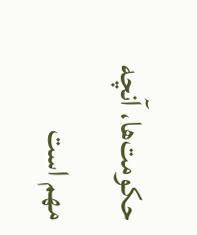حكومت‌ها، آنچه مهم است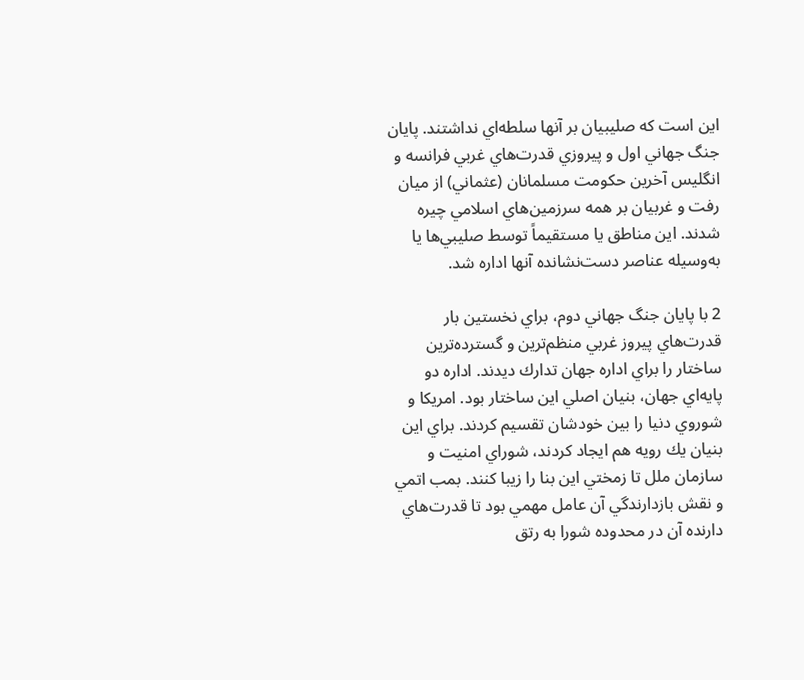اين است كه صليبيان بر آنها سلطه‌اي نداشتند. پايان جنگ جهاني اول و پيروزي قدرت‌هاي غربي فرانسه و انگليس آخرين حكومت مسلمانان (عثماني) از ميان رفت و غربيان بر همه سرزمين‌هاي اسلامي چيره شدند. اين مناطق يا مستقيماً توسط صليبي‌ها يا به‌وسيله عناصر دست‌نشانده آنها اداره شد.

2 با پايان جنگ جهاني دوم، براي نخستين بار قدرت‌هاي پيروز غربي منظم‌ترين و گسترده‌ترين ساختار را براي اداره جهان تدارك ديدند. اداره دو پايه‌اي جهان، بنيان اصلي اين ساختار بود. امريكا و شوروي دنيا را بين خودشان تقسيم كردند. براي اين بنيان يك رويه هم ايجاد كردند، شوراي امنيت و سازمان ملل تا زمختي اين بنا را زيبا كنند. بمب اتمي و نقش بازدارندگي آن عامل مهمي بود تا قدرت‌هاي دارنده آن در محدوده شورا به رتق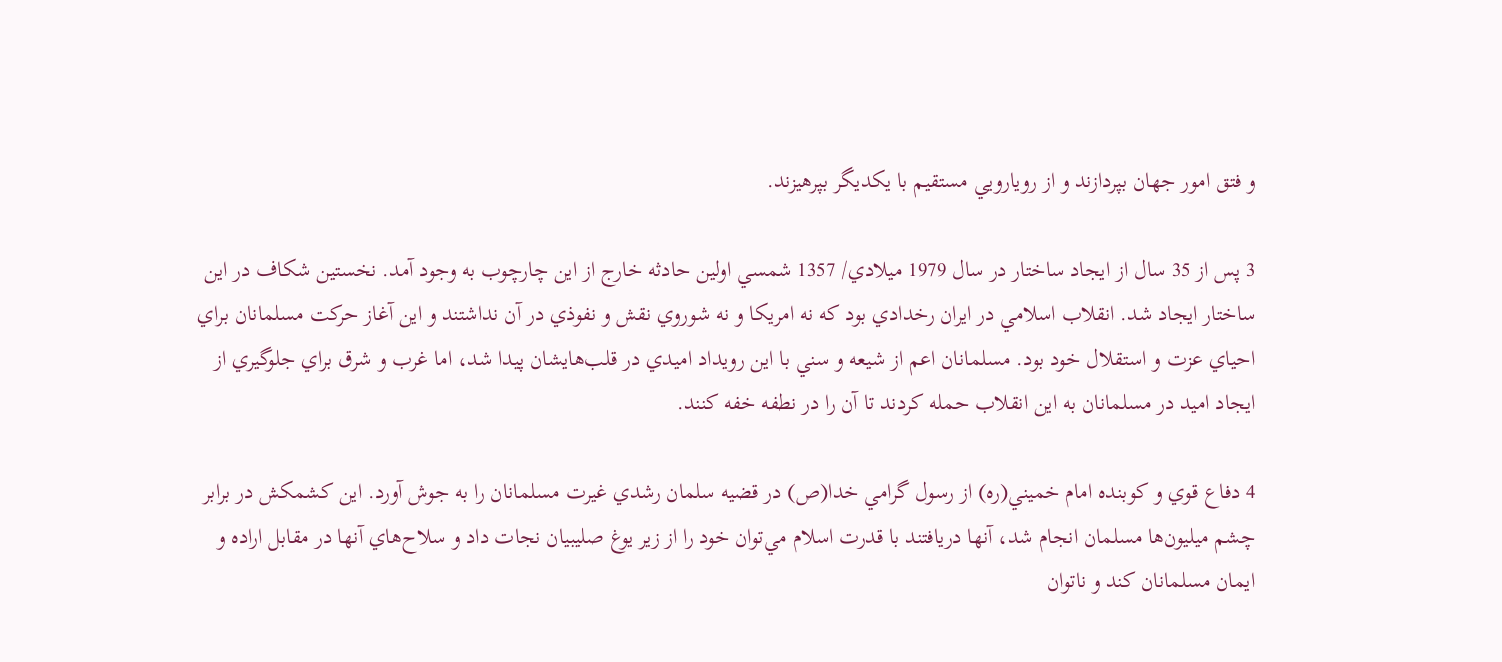و فتق امور جهان بپردازند و از رويارويي مستقيم با يكديگر بپرهيزند.

3 پس از 35 سال از ايجاد ساختار در سال 1979 ميلادي/ 1357 شمسي اولين حادثه خارج از اين چارچوب به وجود آمد. نخستين شكاف در اين ساختار ايجاد شد. انقلاب اسلامي در ايران رخدادي بود كه نه امريكا و نه شوروي نقش و نفوذي در آن نداشتند و اين آغاز حركت مسلمانان براي احياي عزت و استقلال خود بود. مسلمانان اعم از شيعه و سني با اين رويداد اميدي در قلب‌هايشان پيدا شد، اما غرب و شرق براي جلوگيري از ايجاد اميد در مسلمانان به اين انقلاب حمله كردند تا آن را در نطفه خفه كنند.

4 دفاع قوي و كوبنده امام خميني(ره) از رسول گرامي خدا(ص) در قضيه سلمان رشدي غيرت مسلمانان را به جوش آورد. اين كشمكش در برابر چشم ميليون‌ها مسلمان انجام شد، آنها دريافتند با قدرت اسلام مي‌توان خود را از زير يوغ صليبيان نجات داد و سلاح‌هاي آنها در مقابل اراده و ايمان مسلمانان كند و ناتوان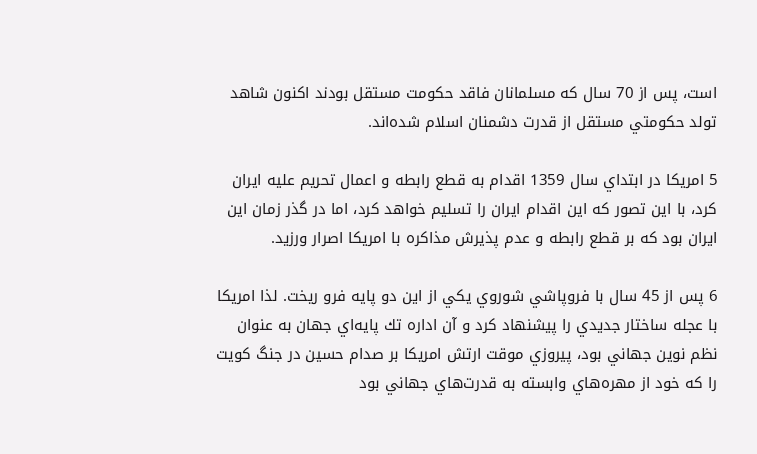است، پس از 70 سال كه مسلمانان فاقد حكومت مستقل بودند اكنون شاهد تولد حكومتي مستقل از قدرت دشمنان اسلام شده‌اند.

5 امريكا در ابتداي سال 1359 اقدام به قطع رابطه و اعمال تحريم عليه ايران كرد، با اين تصور كه اين اقدام ايران را تسليم خواهد كرد، اما در گذر زمان اين ايران بود كه بر قطع رابطه و عدم پذيرش مذاكره با امريكا اصرار ورزيد.

6 پس از 45 سال با فروپاشي شوروي يكي از اين دو پايه فرو ريخت. لذا امريكا با عجله ساختار جديدي را پيشنهاد كرد و آن اداره تك پايه‌اي جهان به عنوان نظم نوين جهاني بود، پيروزي موقت ارتش امريكا بر صدام حسين در جنگ كويت را كه خود از مهره‌هاي وابسته به قدرت‌هاي جهاني بود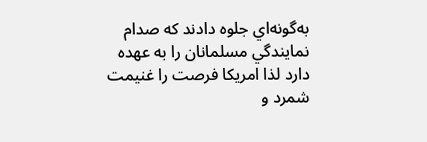به‌گونه‌اي جلوه دادند كه صدام نمايندگي مسلمانان را به عهده دارد لذا امريكا فرصت را غنيمت شمرد و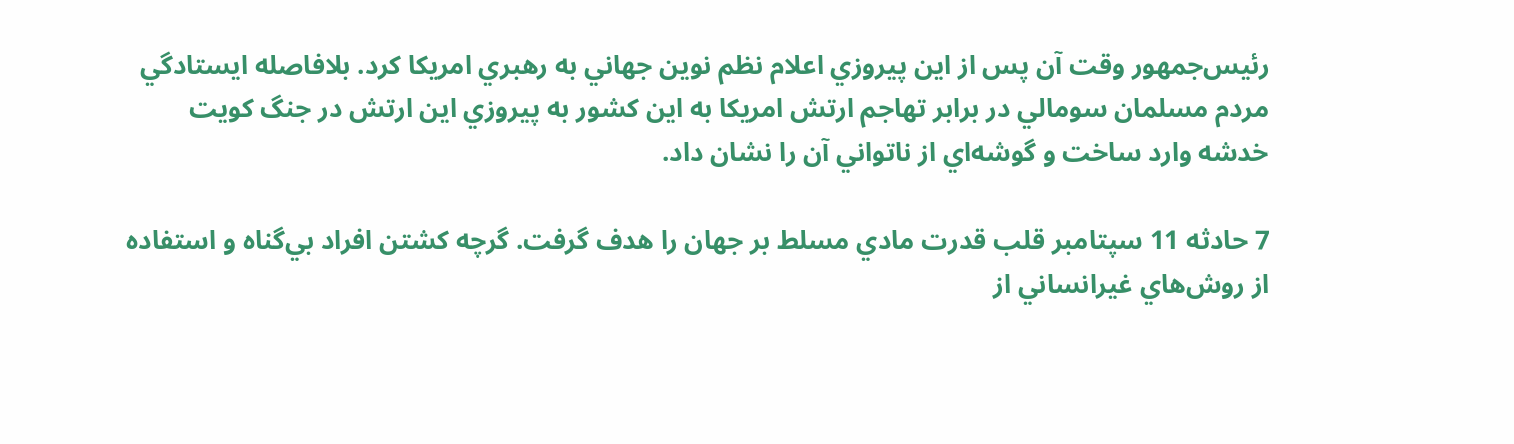رئيس‌جمهور وقت آن پس از اين پيروزي اعلام نظم نوين جهاني به رهبري امريكا كرد. بلافاصله ايستادگي مردم مسلمان سومالي در برابر تهاجم ارتش امريكا به اين كشور به پيروزي اين ارتش در جنگ كويت خدشه وارد ساخت و گوشه‌اي از ناتواني آن را نشان داد.

7 حادثه 11 سپتامبر قلب قدرت مادي مسلط بر جهان را هدف گرفت. گرچه كشتن افراد بي‌گناه و استفاده از روش‌هاي غيرانساني از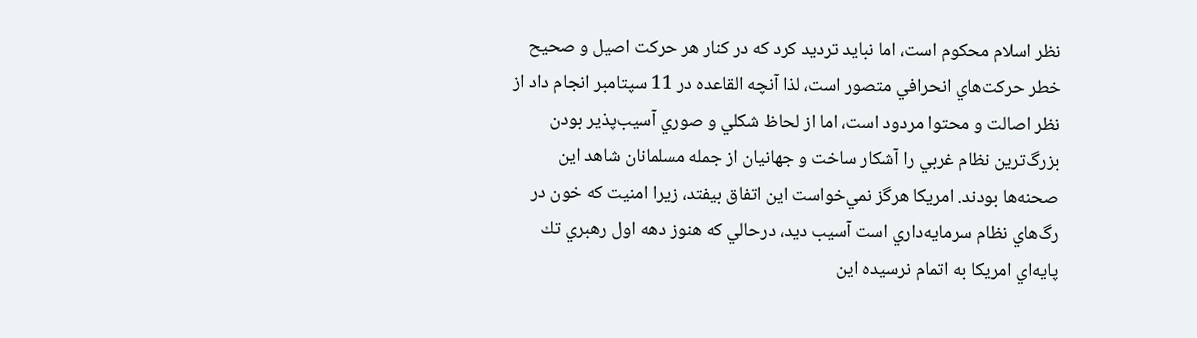نظر اسلام محكوم است، اما نبايد ترديد كرد كه در كنار هر حركت اصيل و صحيح خطر حركت‌هاي انحرافي متصور است، لذا آنچه القاعده در 11 سپتامبر انجام داد از نظر اصالت و محتوا مردود است، اما از لحاظ شكلي و صوري آسيب‌پذير بودن بزرگ‌ترين نظام غربي را آشكار ساخت و جهانيان از جمله مسلمانان شاهد اين صحنه‌ها بودند. امريكا هرگز نمي‌خواست اين اتفاق بيفتد، زيرا امنيت كه خون در رگ‌هاي نظام سرمايه‌داري است آسيب ديد، درحالي كه هنوز دهه اول رهبري تك پايه‌اي امريكا به اتمام نرسيده اين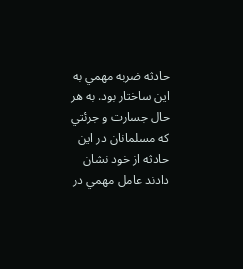حادثه ضربه مهمي به اين ساختار بود. به هر حال جسارت و جرئتي كه مسلمانان در اين حادثه از خود نشان دادند عامل مهمي در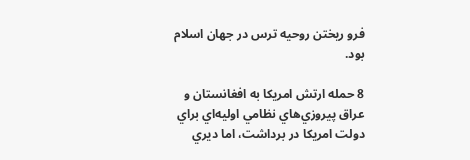فرو ريختن روحيه ترس در جهان اسلام بود.

8 حمله ارتش امريكا به افغانستان و عراق پيروزي‌هاي نظامي اوليه‌اي براي دولت امريكا در برداشت، اما ديري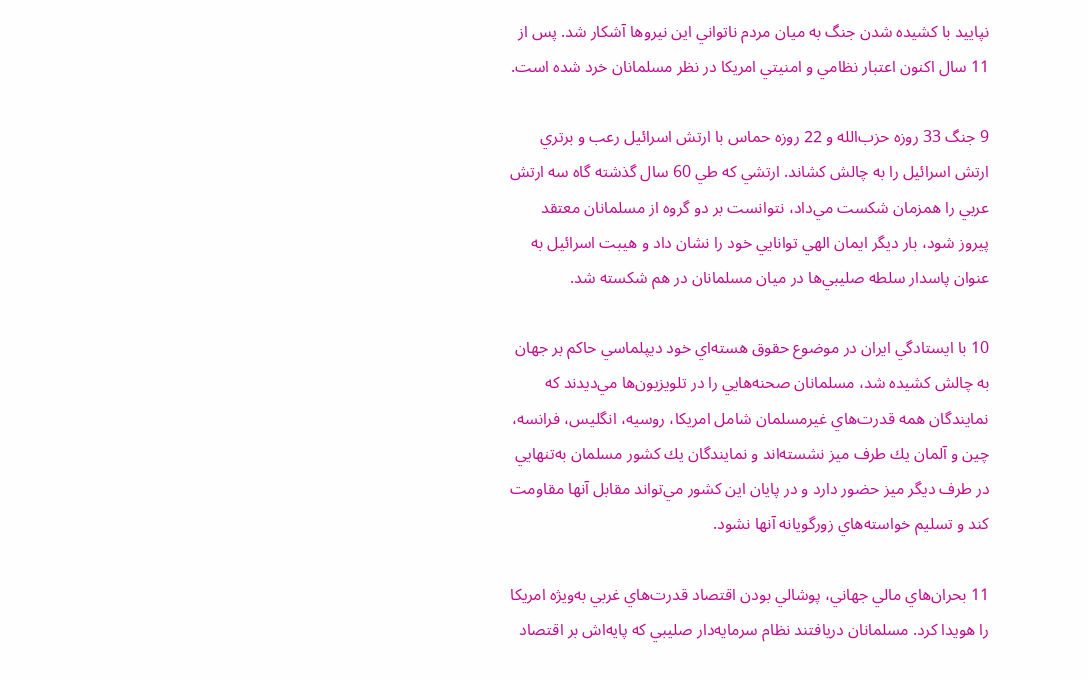نپاييد با كشيده شدن جنگ به ميان مردم ناتواني اين نيروها آشكار شد. پس از 11 سال اكنون اعتبار نظامي و امنيتي امريكا در نظر مسلمانان خرد شده است.

9 جنگ 33 روزه حزب‌الله و 22 روزه حماس با ارتش اسرائيل رعب و برتري ارتش اسرائيل را به چالش كشاند. ارتشي كه طي 60 سال گذشته گاه سه ارتش عربي را همزمان شكست مي‌داد، نتوانست بر دو گروه از مسلمانان معتقد پيروز شود، بار ديگر ايمان الهي توانايي خود را نشان داد و هيبت اسرائيل به عنوان پاسدار سلطه صليبي‌ها در ميان مسلمانان در هم شكسته شد.

10 با ايستادگي ايران در موضوع حقوق هسته‌اي خود ديپلماسي حاكم بر جهان به چالش كشيده شد، مسلمانان صحنه‌هايي را در تلويزيون‌ها مي‌ديدند كه نمايندگان همه قدرت‌هاي غيرمسلمان شامل امريكا، روسيه، انگليس، فرانسه، چين و آلمان يك طرف ميز نشسته‌اند و نمايندگان يك كشور مسلمان به‌تنهايي در طرف ديگر ميز حضور دارد و در پايان اين كشور مي‌تواند مقابل آنها مقاومت كند و تسليم خواسته‌هاي زورگويانه آنها نشود.

11 بحران‌هاي مالي جهاني، پوشالي بودن اقتصاد قدرت‌هاي غربي به‌ويژه امريكا را هويدا كرد. مسلمانان دريافتند نظام سرمايه‌دار صليبي كه پايه‌اش بر اقتصاد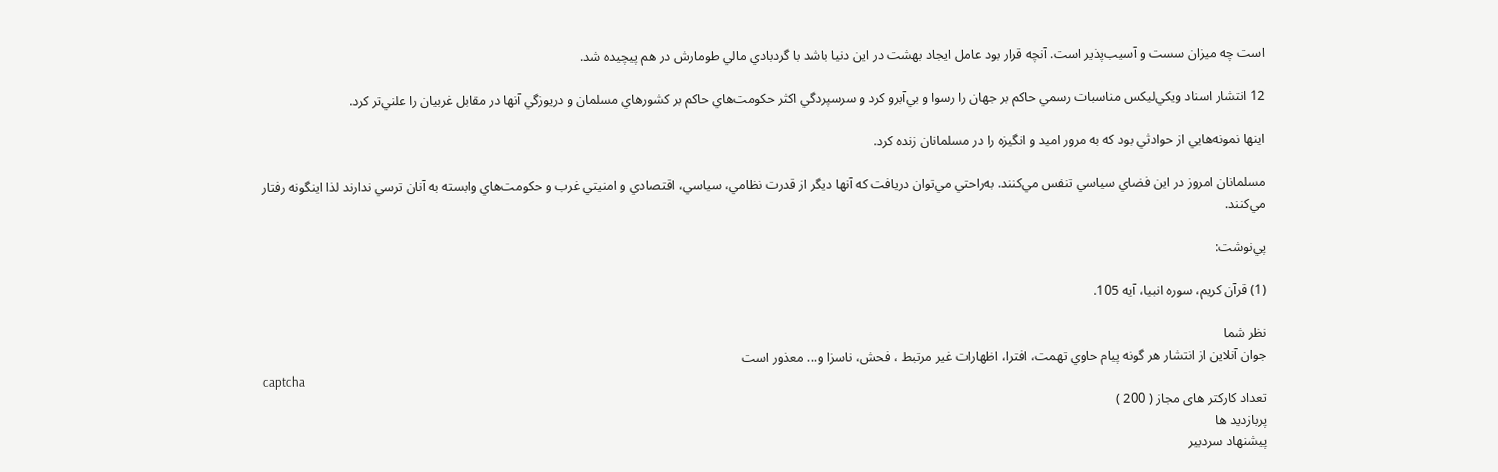است چه ميزان سست و آسيب‌پذير است. آنچه قرار بود عامل ايجاد بهشت در اين دنيا باشد با گردبادي مالي طومارش در هم پيچيده شد.

12 انتشار اسناد ويكي‌ليكس مناسبات رسمي حاكم بر جهان را رسوا و بي‌آبرو كرد و سرسپردگي اكثر حكومت‌هاي حاكم بر كشورهاي مسلمان و دريوزگي آنها در مقابل غربيان را علني‌تر كرد.

اينها نمونه‌هايي از حوادثي بود كه به مرور اميد و انگيزه را در مسلمانان زنده كرد.

مسلمانان امروز در اين فضاي سياسي تنفس مي‌كنند. به‌راحتي مي‌توان دريافت كه آنها ديگر از قدرت نظامي، سياسي، اقتصادي و امنيتي غرب و حكومت‌هاي وابسته به آنان ترسي ندارند لذا اينگونه رفتار مي‌كنند.

پي‌نوشت‌:

(1) قرآن كريم، سوره انبيا، آيه 105.

نظر شما
جوان آنلاين از انتشار هر گونه پيام حاوي تهمت، افترا، اظهارات غير مرتبط ، فحش، ناسزا و... معذور است
captcha
تعداد کارکتر های مجاز ( 200 )
پربازدید ها
پیشنهاد سردبیر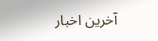آخرین اخبار